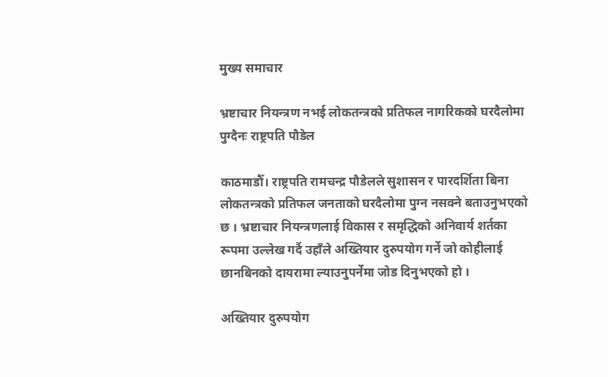मुख्य समाचार

भ्रष्टाचार नियन्त्रण नभई लोकतन्त्रको प्रतिफल नागरिकको घरदैलोमा पुग्दैनः राष्ट्रपति पौडेल

काठमाडौँ। राष्ट्रपति रामचन्द्र पौडेलले सुशासन र पारदर्शिता बिना लोकतन्त्रको प्रतिफल जनताको घरदैलोमा पुग्न नसक्ने बताउनुभएको छ । भ्रष्टाचार नियन्त्रणलाई विकास र समृद्धिको अनिवार्य शर्तका रूपमा उल्लेख गर्दै उहाँले अख्तियार दुरुपयोग गर्ने जो कोहीलाई छानबिनको दायरामा ल्याउनुपर्नेमा जोड दिनुभएको हो ।

अख्तियार दुरुपयोग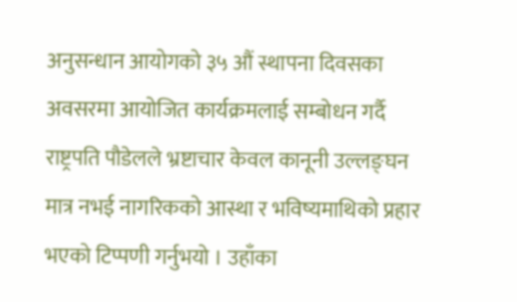अनुसन्धान आयोगको ३५ औं स्थापना दिवसका अवसरमा आयोजित कार्यक्रमलाई सम्बोधन गर्दै राष्ट्रपति पौडेलले भ्रष्टाचार केवल कानूनी उल्लङ्घन मात्र नभई नागरिकको आस्था र भविष्यमाथिको प्रहार भएको टिप्पणी गर्नुभयो । उहाँका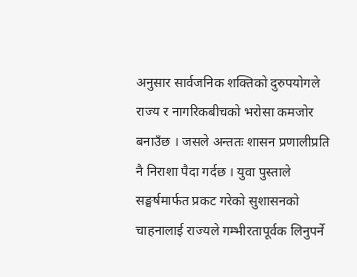अनुसार सार्वजनिक शक्तिको दुरुपयोगले राज्य र नागरिकबीचको भरोसा कमजोर बनाउँछ । जसले अन्ततः शासन प्रणालीप्रति नै निराशा पैदा गर्दछ । युवा पुस्ताले सङ्घर्षमार्फत प्रकट गरेको सुशासनको चाहनालाई राज्यले गम्भीरतापूर्वक लिनुपर्ने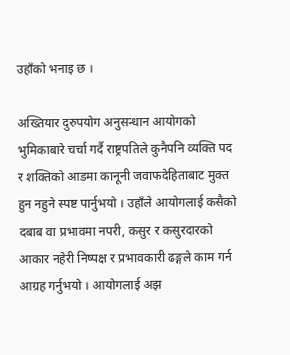उहाँको भनाइ छ ।

अख्तियार दुरुपयोग अनुसन्धान आयोगको भुमिकाबारे चर्चा गर्दै राष्ट्रपतिले कुनैपनि व्यक्ति पद र शक्तिको आडमा कानूनी जवाफदेहिताबाट मुक्त हुन नहुने स्पष्ट पार्नुभयो । उहाँले आयोगलाई कसैको दबाब वा प्रभावमा नपरी, कसुर र कसुरदारको आकार नहेरी निष्पक्ष र प्रभावकारी ढङ्गले काम गर्न आग्रह गर्नुभयो । आयोगलाई अझ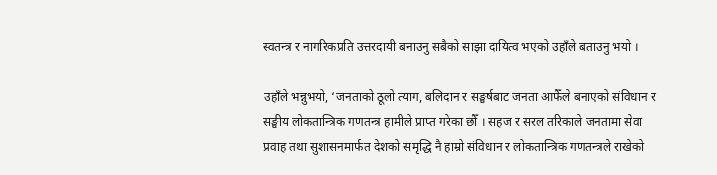स्वतन्त्र र नागरिकप्रति उत्तरदायी बनाउनु सबैको साझा दायित्व भएको उहाँले बताउनु भयो ।

उहाँले भन्नुभयो, ‘जनताको ठूलो त्याग, बलिदान र सङ्घर्षबाट जनता आफैँले बनाएको संविधान र सङ्घीय लोकतान्त्रिक गणतन्त्र हामीले प्राप्त गरेका छौँ । सहज र सरल तरिकाले जनतामा सेवा प्रवाह तथा सुशासनमार्फत देशको समृद्धि नै हाम्रो संविधान र लोकतान्त्रिक गणतन्त्रले राखेको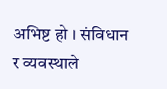अभिष्ट हो । संविधान र व्यवस्थाले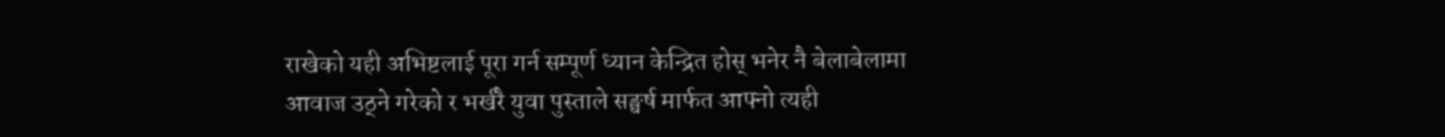राखेको यही अभिष्टलाई पूरा गर्न सम्पूर्ण ध्यान केन्द्रित होस् भनेर नै बेलाबेलामा आवाज उठ्ने गरेको र भर्खरै युवा पुस्ताले सङ्घर्ष मार्फत आफ्नो त्यही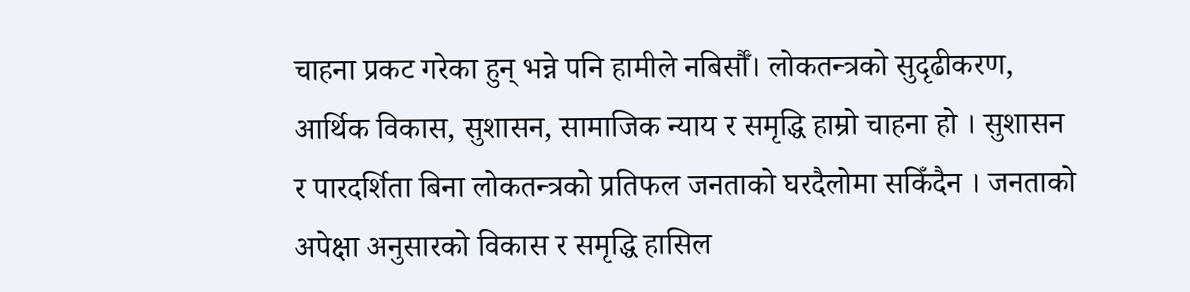चाहना प्रकट गरेका हुन् भन्ने पनि हामीले नबिर्सौँ। लोकतन्त्रको सुदृढीकरण, आर्थिक विकास, सुशासन, सामाजिक न्याय र समृद्धि हाम्रो चाहना हो । सुशासन र पारदर्शिता बिना लोकतन्त्रको प्रतिफल जनताको घरदैलोमा सकिँदैन । जनताको अपेक्षा अनुसारको विकास र समृद्धि हासिल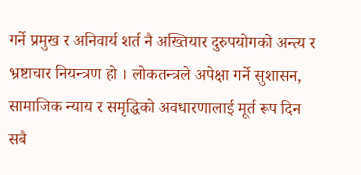गर्ने प्रमुख र अनिवार्य शर्त नै अख्तियार दुरुपयोगको अन्त्य र भ्रष्टाचार नियन्त्रण हो । लोकतन्त्रले अपेक्षा गर्ने सुशासन, सामाजिक न्याय र समृद्धिको अवधारणालाई मूर्त रूप दिन सबै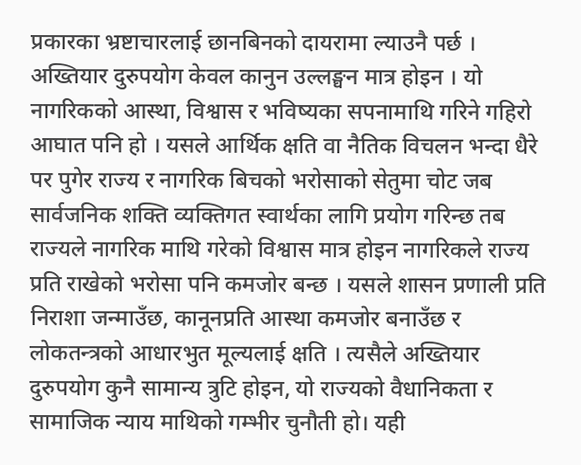प्रकारका भ्रष्टाचारलाई छानबिनको दायरामा ल्याउनै पर्छ । अख्तियार दुरुपयोग केवल कानुन उल्लङ्घन मात्र होइन । यो नागरिकको आस्था, विश्वास र भविष्यका सपनामाथि गरिने गहिरो आघात पनि हो । यसले आर्थिक क्षति वा नैतिक विचलन भन्दा धैरे पर पुगेर राज्य र नागरिक बिचको भरोसाको सेतुमा चोट जब सार्वजनिक शक्ति व्यक्तिगत स्वार्थका लागि प्रयोग गरिन्छ तब राज्यले नागरिक माथि गरेको विश्वास मात्र होइन नागरिकले राज्य प्रति राखेको भरोसा पनि कमजोर बन्छ । यसले शासन प्रणाली प्रति निराशा जन्माउँछ, कानूनप्रति आस्था कमजोर बनाउँछ र लोकतन्त्रको आधारभुत मूल्यलाई क्षति । त्यसैले अख्तियार दुरुपयोग कुनै सामान्य त्रुटि होइन, यो राज्यको वैधानिकता र सामाजिक न्याय माथिको गम्भीर चुनौती हो। यही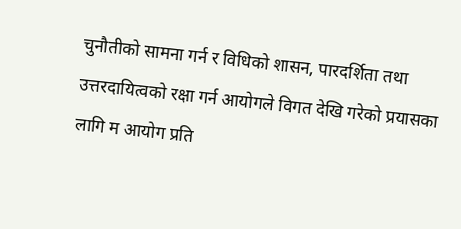चुनौतीको सामना गर्न र विधिको शासन, पारदर्शिता तथा उत्तरदायित्वको रक्षा गर्न आयोगले विगत देखि गरेको प्रयासका लागि म आयोग प्रति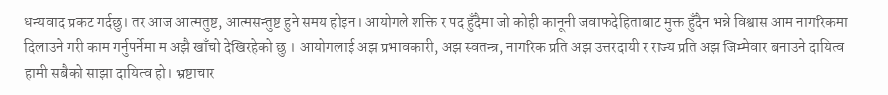धन्यवाद प्रकट गर्दछु। तर आज आत्मतुष्ट, आत्मसन्तुष्ट हुने समय होइन। आयोगले शक्ति र पद हुँदैमा जो कोही कानूनी जवाफदेहिताबाट मुक्त हुँदैन भन्ने विश्वास आम नागरिकमा दिलाउने गरी काम गर्नुपर्नेमा म अझै खाँचो देखिरहेको छु । आयोगलाई अझ प्रभावकारी, अझ स्वतन्त्र, नागरिक प्रति अझ उत्तरदायी र राज्य प्रति अझ जिम्मेवार बनाउने दायित्व हामी सबैको साझा दायित्व हो। भ्रष्टाचार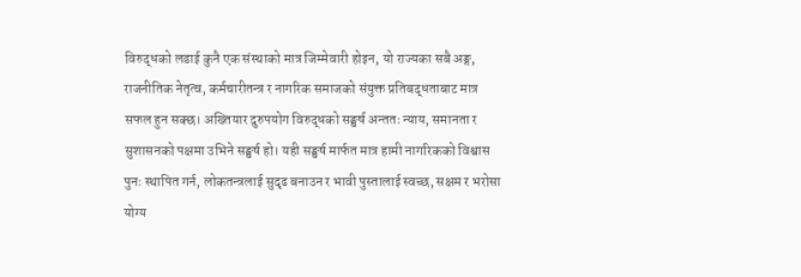विरुद्धको लडाई कुनै एक संस्थाको मात्र जिम्मेवारी होइन, यो राज्यका सबै अङ्ग, राजनीतिक नेतृत्व, कर्मचारीतन्त्र र नागरिक समाजको संयुक्त प्रतिबद्धताबाट मात्र सफल हुन सक्छ। अख्तियार दुरुपयोग विरुद्धको सङ्घर्ष अन्ततः न्याय, समानता र सुशासनको पक्षमा उभिने सङ्घर्ष हो। यही सङ्घर्ष मार्फत मात्र हामी नागरिकको विश्वास पुनः स्थापित गर्न, लोकतन्त्रलाई सुदृढ बनाउन र भावी पुस्तालाई स्वच्छ, सक्षम र भरोसा योग्य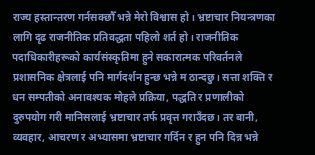राज्य हस्तान्तरण गर्नसक्छौँ भन्ने मेरो विश्वास हो। भ्रष्टाचार नियन्त्रणका लागि दृढ राजनीतिक प्रतिवद्धता पहिलो शर्त हो। राजनीतिक पदाधिकारीहरूको कार्यसंस्कृतिमा हुने सकारात्मक परिवर्तनले प्रशासनिक क्षेत्रलाई पनि मार्गदर्शन हुन्छ भन्ने म ठान्दछु। सत्ता शक्ति र धन सम्पतीको अनावश्यक मोहले प्रक्रिया, पद्धति र प्रणालीको दुरुपयोग गरी मानिसलाई भ्रष्टाचार तर्फ प्रवृत्त गराउँदछ। तर बानी, व्यवहार, आचरण र अभ्यासमा भ्रष्टाचार गर्दिन र हुन पनि दिन्न भन्ने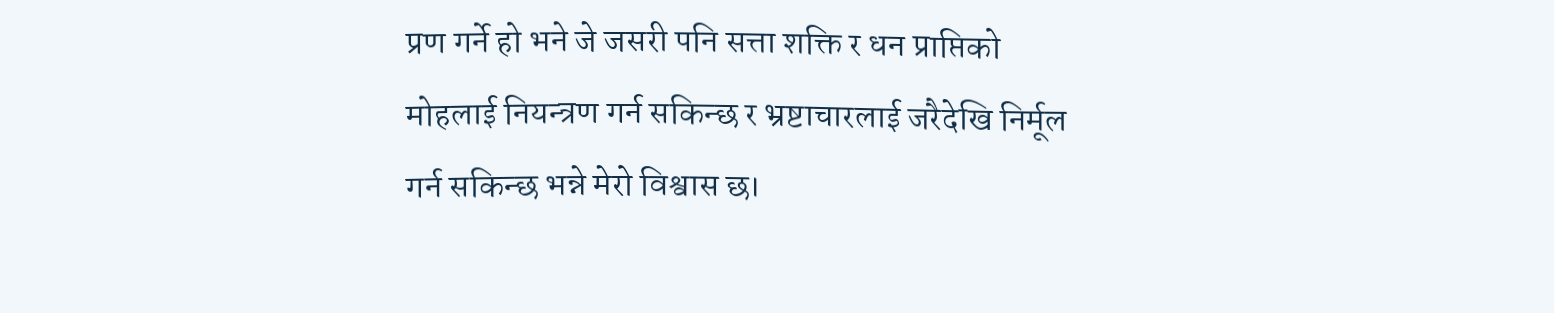प्रण गर्ने हो भने जे जसरी पनि सत्ता शक्ति र धन प्राप्तिको मोहलाई नियन्त्रण गर्न सकिन्छ र भ्रष्टाचारलाई जरैदेखि निर्मूल गर्न सकिन्छ भन्ने मेरो विश्वास छ।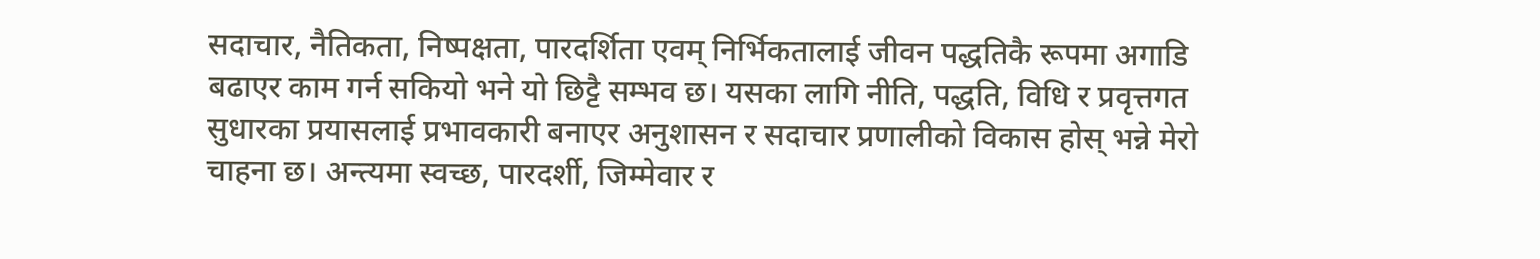सदाचार, नैतिकता, निष्पक्षता, पारदर्शिता एवम् निर्भिकतालाई जीवन पद्धतिकै रूपमा अगाडि बढाएर काम गर्न सकियो भने यो छिट्टै सम्भव छ। यसका लागि नीति, पद्धति, विधि र प्रवृत्तगत सुधारका प्रयासलाई प्रभावकारी बनाएर अनुशासन र सदाचार प्रणालीको विकास होस् भन्ने मेरो चाहना छ। अन्त्यमा स्वच्छ, पारदर्शी, जिम्मेवार र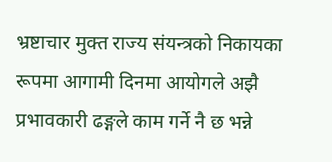भ्रष्टाचार मुक्त राज्य संयन्त्रको निकायका रूपमा आगामी दिनमा आयोगले अझै प्रभावकारी ढङ्गले काम गर्ने नै छ भन्ने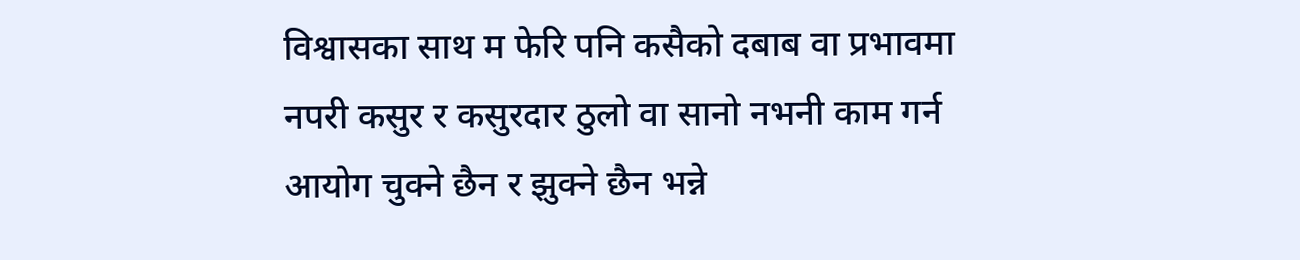विश्वासका साथ म फेरि पनि कसैको दबाब वा प्रभावमा नपरी कसुर र कसुरदार ठुलो वा सानो नभनी काम गर्न आयोग चुक्ने छैन र झुक्ने छैन भन्ने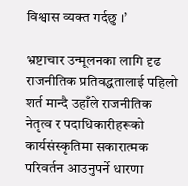विश्वास व्यक्त गर्दछु ।’

भ्रष्टाचार उन्मूलनका लागि दृढ राजनीतिक प्रतिवद्धतालाई पहिलो शर्त मान्दै उहाँले राजनीतिक नेतृत्व र पदाधिकारीहरूको कार्यसंस्कृतिमा सकारात्मक परिवर्तन आउनुपर्ने धारणा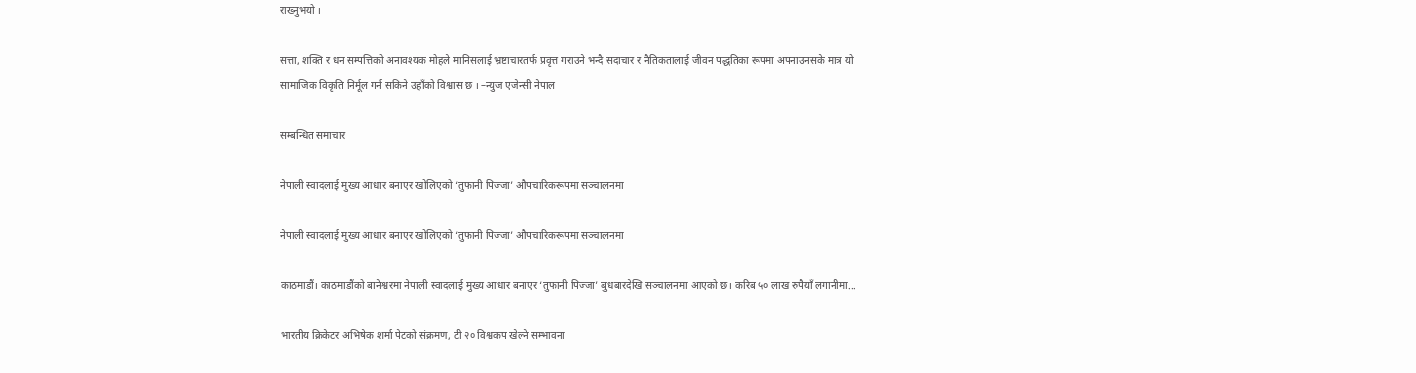राख्नुभयो ।

सत्ता, शक्ति र धन सम्पत्तिको अनावश्यक मोहले मानिसलाई भ्रष्टाचारतर्फ प्रवृत्त गराउने भन्दै सदाचार र नैतिकतालाई जीवन पद्धतिका रूपमा अपनाउनसके मात्र यो सामाजिक विकृति निर्मूल गर्न सकिने उहाँको विश्वास छ । –न्युज एजेन्सी नेपाल

सम्बन्धित समाचार

नेपाली स्वादलाई मुख्य आधार बनाएर खोलिएको ‘तुफानी पिज्जा’ औपचारिकरूपमा सञ्चालनमा

नेपाली स्वादलाई मुख्य आधार बनाएर खोलिएको ‘तुफानी पिज्जा’ औपचारिकरूपमा सञ्चालनमा

काठमाडौं। काठमाडौंको बानेश्वरमा नेपाली स्वादलाई मुख्य आधार बनाएर ‘तुफानी पिज्जा’ बुधबारदेखि सञ्चालनमा आएको छ। करिब ५० लाख रुपैयाँ लगानीमा...

भारतीय क्रिकेटर अभिषेक शर्मा पेटको संक्रमण, टी २० विश्वकप खेल्ने सम्भावना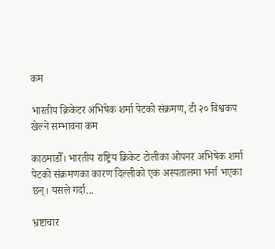कम

भारतीय क्रिकेटर अभिषेक शर्मा पेटको संक्रमण, टी २० विश्वकप खेल्ने सम्भावना कम

काठमाडौँ। भारतीय राष्ट्रिय क्रिकेट टोलीका ओपनर अभिषेक शर्मा पेटको संक्रमणका कारण दिल्लीको एक अस्पतालमा भर्ना भएका छन्। यसले गर्दा...

भ्रष्टाचार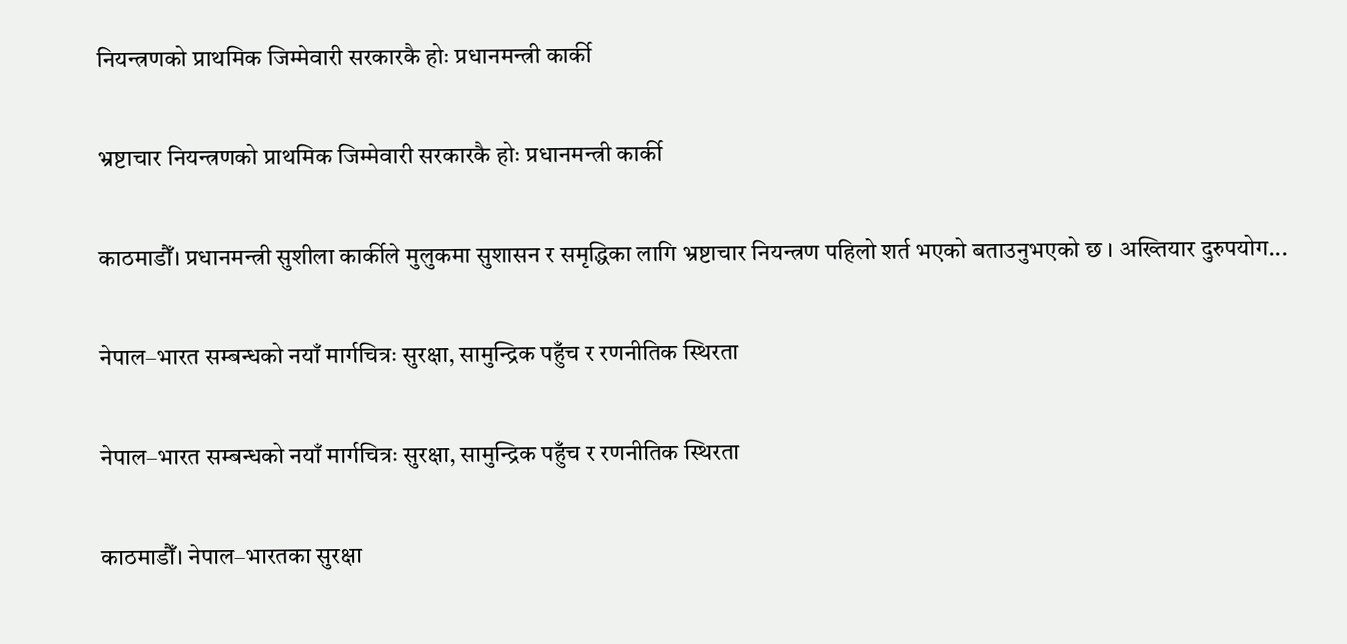नियन्त्रणको प्राथमिक जिम्मेवारी सरकारकै होः प्रधानमन्त्री कार्की

भ्रष्टाचार नियन्त्रणको प्राथमिक जिम्मेवारी सरकारकै होः प्रधानमन्त्री कार्की

काठमाडौँ। प्रधानमन्त्री सुशीला कार्कीले मुलुकमा सुशासन र समृद्धिका लागि भ्रष्टाचार नियन्त्रण पहिलो शर्त भएको बताउनुभएको छ । अख्तियार दुरुपयोग...

नेपाल–भारत सम्बन्धको नयाँ मार्गचित्रः सुरक्षा, सामुन्द्रिक पहुँच र रणनीतिक स्थिरता

नेपाल–भारत सम्बन्धको नयाँ मार्गचित्रः सुरक्षा, सामुन्द्रिक पहुँच र रणनीतिक स्थिरता

काठमाडौँ। नेपाल–भारतका सुरक्षा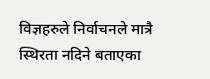विज्ञहरुले निर्वाचनले मात्रै स्थिरता नदिने बताएका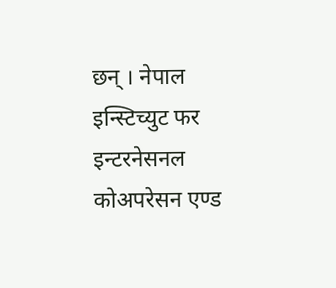छन् । नेपाल इन्स्टिच्युट फर इन्टरनेसनल कोअपरेसन एण्ड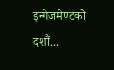इन्गेजमेण्टको दशौं...